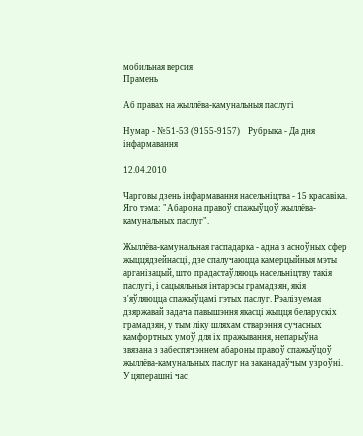мобильная версия
Прамень

Аб правах на жыллёва-камунальныя паслугі

Нумар - №51-53 (9155-9157)    Рубрыка - Да дня інфармавання

12.04.2010

Чарговы дзень інфармавання насельніцтва - 15 красавіка. Яго тэма: "Абарона правоў спажыўцоў жыллёва-камунальных паслуг".

Жыллёва-камунальная гаспадарка - адна з асноўных сфер жыццядзейнасці, дзе спалучаюцца камерцыйныя мэты арганізацый, што прадастаўляюць насельніцтву такія паслугі, і сацыяльныя інтарэсы грамадзян, якія з'яўляюцца спажыўцамі гэтых паслуг. Рэалізуемая дзяржавай задача павышэння якасці жыцця беларускіх грамадзян, у тым ліку шляхам стварэння сучасных камфортных умоў для іх пражывання, непарыўна звязана з забеспячэннем абароны правоў спажыўцоў жыллёва-камунальных паслуг на заканадаўчым узроўні. У цяперашні час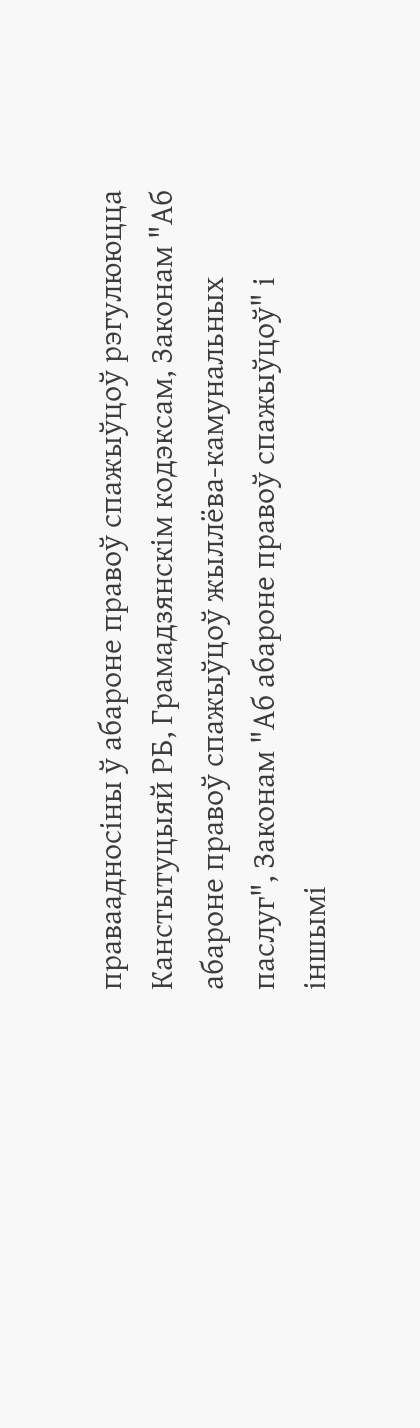праваадносіны ў абароне правоў спажыўцоў рэгулююцца Канстытуцыяй РБ, Грамадзянскім кодэксам, Законам "Аб абароне правоў спажыўцоў жыллёва-камунальных паслуг", Законам "Аб абароне правоў спажыўцоў" і іншымі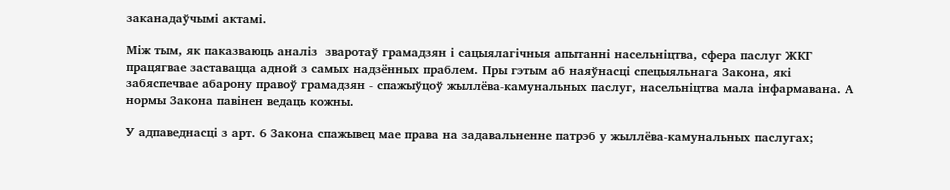заканадаўчымі актамі.

Між тым, як паказваюць аналіз  зваротаў грамадзян і сацыялагічныя апытанні насельніцтва, сфера паслуг ЖКГ працягвае заставацца адной з самых надзённых праблем. Пры гэтым аб наяўнасці спецыяльнага Закона, які забяспечвае абарону правоў грамадзян - спажыўцоў жыллёва-камунальных паслуг, насельніцтва мала інфармавана. А нормы Закона павінен ведаць кожны.

У адпаведнасці з арт. 6 Закона спажывец мае права на задавальненне патрэб у жыллёва-камунальных паслугах;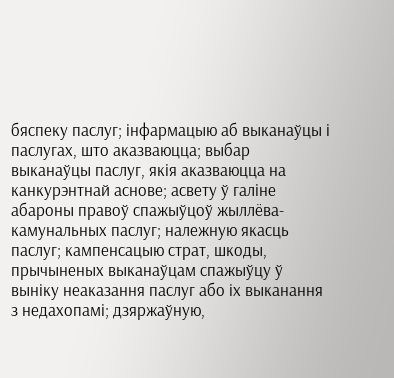бяспеку паслуг; інфармацыю аб выканаўцы і паслугах, што аказваюцца; выбар выканаўцы паслуг, якія аказваюцца на канкурэнтнай аснове; асвету ў галіне абароны правоў спажыўцоў жыллёва-камунальных паслуг; належную якасць паслуг; кампенсацыю страт, шкоды, прычыненых выканаўцам спажыўцу ў выніку неаказання паслуг або іх выканання з недахопамі; дзяржаўную,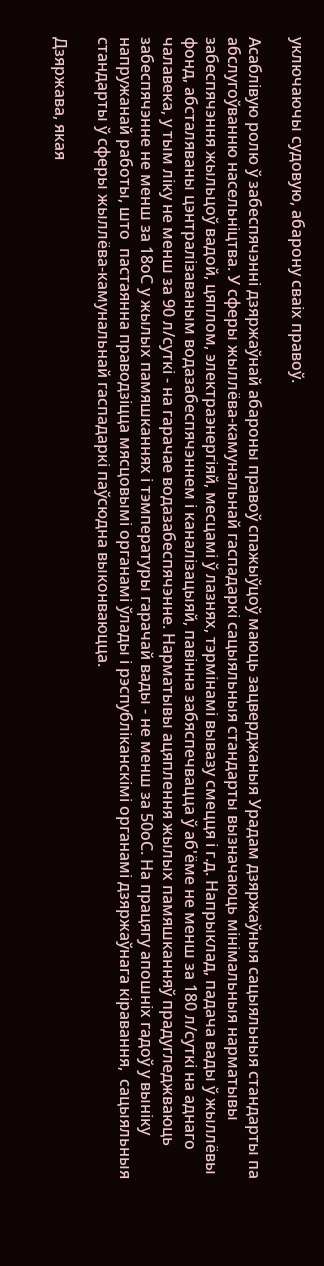уключаючы судовую, абарону сваіх правоў.

Асаблівую ролю ў забеспячэнні дзяржаўнай абароны правоў спажыўцоў маюць зацверджаныя Урадам дзяржаўныя сацыяльныя стандарты па абслугоўванню насельніцтва. У сферы жыллёва-камунальнай гаспадаркі сацыяльныя стандарты вызначаюць мінімальныя нарматывы забеспячэння жыльцоў вадой, цяплом, электраэнергіяй, месцамі ў лазнях, тэрмінамі вывазу смецця і г.д. Напрыклад, падача вады ў жыллёвы фонд, абсталяваны цэнтралізаваным водазабеспячэннем і каналізацыяй, павінна забяспечвацца ў аб'ёме не менш за 180 л/суткі на аднаго чалавека, у тым ліку не менш за 90 л/суткі - на гарачае водазабеспячэнне. Нарматывы ацяплення жылых памяшканняў прадугледжваюць забеспячэнне не менш за 18оС у жылых памяшканнях і тэмпературы гарачай вады - не менш за 50оС. На працягу апошніх гадоў у выніку напружанай работы, што  пастаянна праводзіцца мясцовымі органамі ўлады і рэспубліканскімі органамі дзяржаўнага кіравання,  сацыяльныя стандарты ў сферы жыллёва-камунальнай гаспадаркі паўсюдна выконваюцца.

Дзяржава, якая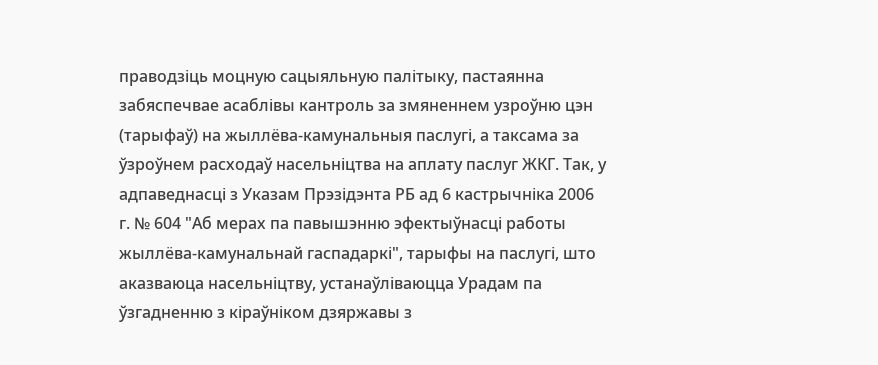праводзіць моцную сацыяльную палітыку, пастаянна забяспечвае асаблівы кантроль за змяненнем узроўню цэн (тарыфаў) на жыллёва-камунальныя паслугі, а таксама за ўзроўнем расходаў насельніцтва на аплату паслуг ЖКГ. Так, у адпаведнасці з Указам Прэзідэнта РБ ад 6 кастрычніка 2006 г. № 604 "Аб мерах па павышэнню эфектыўнасці работы жыллёва-камунальнай гаспадаркі", тарыфы на паслугі, што аказваюца насельніцтву, устанаўліваюцца Урадам па ўзгадненню з кіраўніком дзяржавы з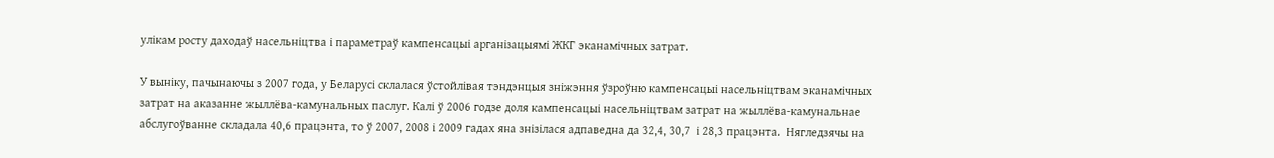улікам росту даходаў насельніцтва і параметраў кампенсацыі арганізацыямі ЖКГ эканамічных затрат.

У выніку, пачынаючы з 2007 года, у Беларусі склалася ўстойлівая тэндэнцыя зніжэння ўзроўню кампенсацыі насельніцтвам эканамічных затрат на аказанне жыллёва-камунальных паслуг. Калі ў 2006 годзе доля кампенсацыі насельніцтвам затрат на жыллёва-камунальнае абслугоўванне складала 40,6 працэнта, то ў 2007, 2008 і 2009 гадах яна знізілася адпаведна да 32,4, 30,7  і 28,3 працэнта.  Нягледзячы на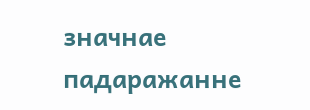значнае падаражанне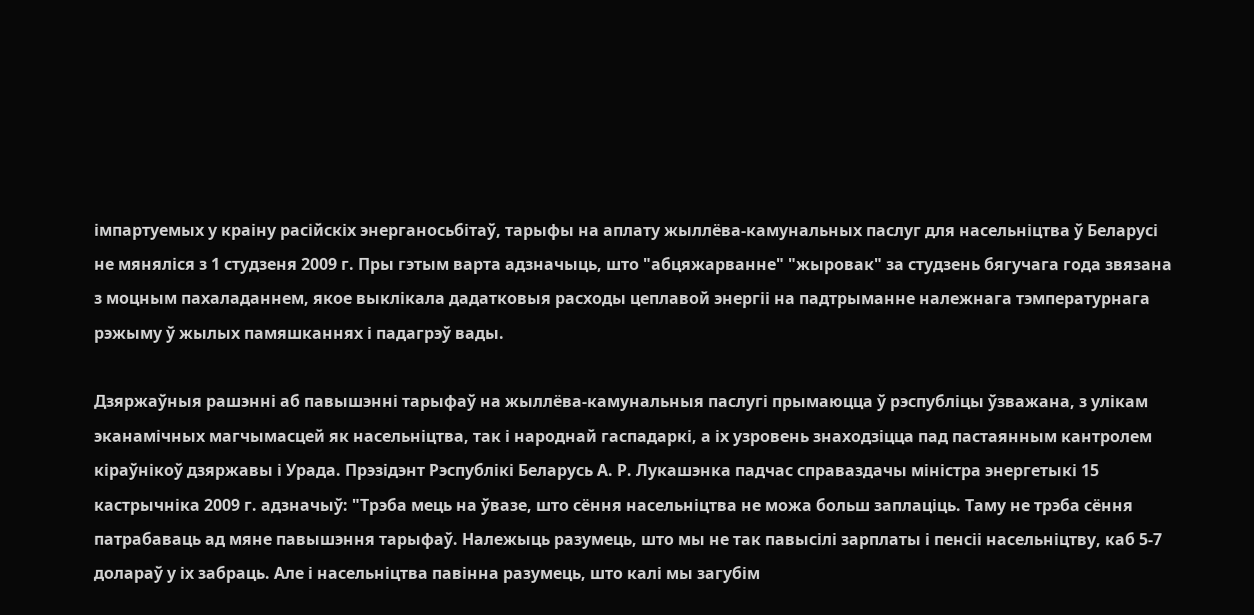імпартуемых у краіну расійскіх энерганосьбітаў, тарыфы на аплату жыллёва-камунальных паслуг для насельніцтва ў Беларусі не мяняліся з 1 студзеня 2009 г. Пры гэтым варта адзначыць, што "абцяжарванне" "жыровак" за студзень бягучага года звязана з моцным пахаладаннем, якое выклікала дадатковыя расходы цеплавой энергіі на падтрыманне належнага тэмпературнага рэжыму ў жылых памяшканнях і падагрэў вады.

Дзяржаўныя рашэнні аб павышэнні тарыфаў на жыллёва-камунальныя паслугі прымаюцца ў рэспубліцы ўзважана, з улікам эканамічных магчымасцей як насельніцтва, так і народнай гаспадаркі, а іх узровень знаходзіцца пад пастаянным кантролем кіраўнікоў дзяржавы і Урада. Прэзідэнт Рэспублікі Беларусь А. Р. Лукашэнка падчас справаздачы міністра энергетыкі 15 кастрычніка 2009 г. адзначыў: "Трэба мець на ўвазе, што сёння насельніцтва не можа больш заплаціць. Таму не трэба сёння патрабаваць ад мяне павышэння тарыфаў. Належыць разумець, што мы не так павысілі зарплаты і пенсіі насельніцтву, каб 5-7 долараў у іх забраць. Але і насельніцтва павінна разумець, што калі мы загубім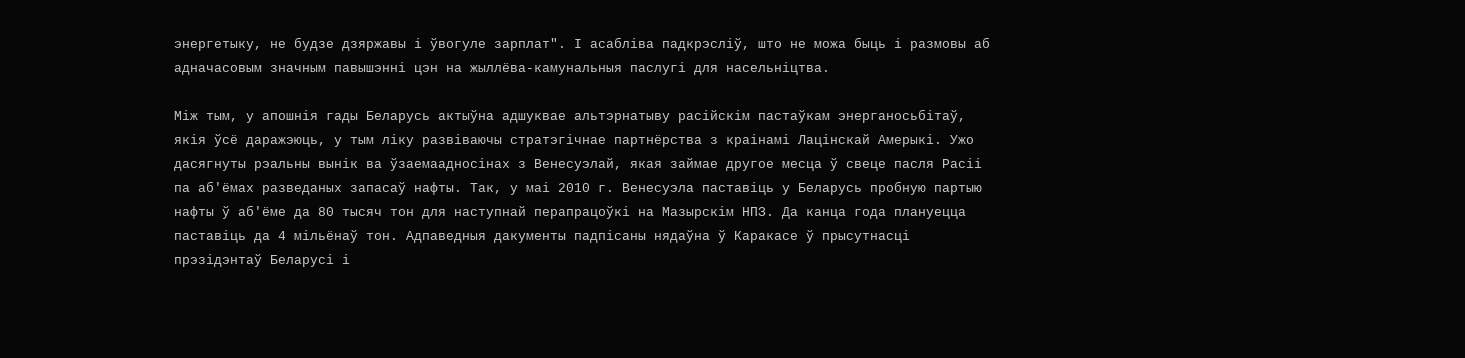энергетыку, не будзе дзяржавы і ўвогуле зарплат". І асабліва падкрэсліў, што не можа быць і размовы аб адначасовым значным павышэнні цэн на жыллёва-камунальныя паслугі для насельніцтва.

Між тым, у апошнія гады Беларусь актыўна адшуквае альтэрнатыву расійскім пастаўкам энерганосьбітаў, якія ўсё даражэюць, у тым ліку развіваючы стратэгічнае партнёрства з краінамі Лацінскай Амерыкі. Ужо дасягнуты рэальны вынік ва ўзаемаадносінах з Венесуэлай, якая займае другое месца ў свеце пасля Расіі па аб'ёмах разведаных запасаў нафты. Так, у маі 2010 г. Венесуэла паставіць у Беларусь пробную партыю нафты ў аб'ёме да 80 тысяч тон для наступнай перапрацоўкі на Мазырскім НПЗ. Да канца года плануецца паставіць да 4 мільёнаў тон. Адпаведныя дакументы падпісаны нядаўна ў Каракасе ў прысутнасці прэзідэнтаў Беларусі і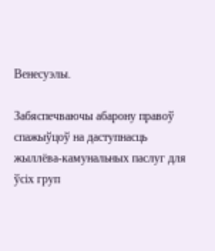Венесуэлы.

Забяспечваючы абарону правоў спажыўцоў на даступнасць жыллёва-камунальных паслуг для ўсіх груп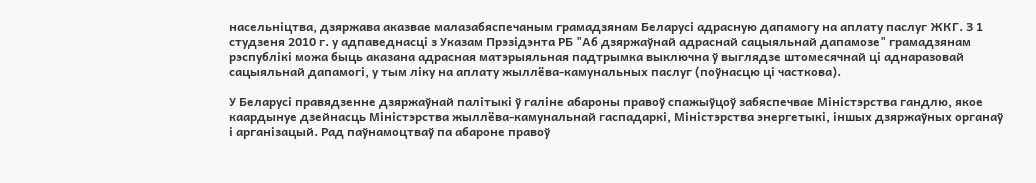насельніцтва, дзяржава аказвае малазабяспечаным грамадзянам Беларусі адрасную дапамогу на аплату паслуг ЖКГ. З 1 студзеня 2010 г. у адпаведнасці з Указам Прэзідэнта РБ "Аб дзяржаўнай адраснай сацыяльнай дапамозе" грамадзянам рэспублікі можа быць аказана адрасная матэрыяльная падтрымка выключна ў выглядзе штомесячнай ці аднаразовай сацыяльнай дапамогі, у тым ліку на аплату жыллёва-камунальных паслуг (поўнасцю ці часткова).

У Беларусі правядзенне дзяржаўнай палітыкі ў галіне абароны правоў спажыўцоў забяспечвае Міністэрства гандлю, якое каардынуе дзейнасць Міністэрства жыллёва-камунальнай гаспадаркі, Міністэрства энергетыкі, іншых дзяржаўных органаў і арганізацый. Рад паўнамоцтваў па абароне правоў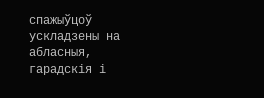спажыўцоў ускладзены на абласныя, гарадскія і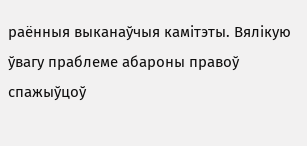раённыя выканаўчыя камітэты. Вялікую ўвагу праблеме абароны правоў спажыўцоў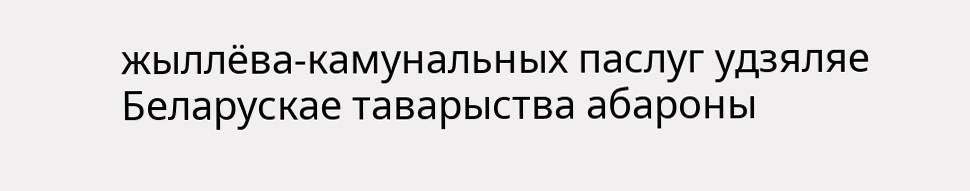жыллёва-камунальных паслуг удзяляе Беларускае таварыства абароны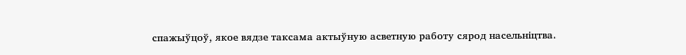спажыўцоў, якое вядзе таксама актыўную асветную работу сярод насельніцтва.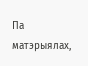Па матэрыялах,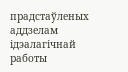прадстаўленых аддзелам ідэалагічнай работы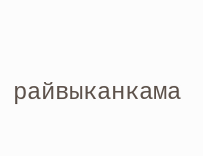райвыканкама